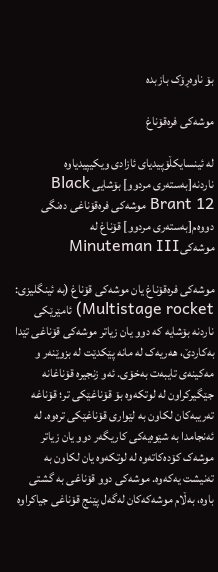بۆ ناوەڕۆک بازبدە

موشەکی فرەقۆناغ

لە ئینسایکڵۆپیدیای ئازادی ویکیپیدیاوە
ناردنە[بەستەری مردوو] بۆشایی Black Brant 12 موشەکی فرەقۆناغی دەنگی
دووەم[بەستەری مردوو] قۆناغ لە موشەکیMinuteman III

موشەکی فرەقۆناغ یان موشەکی قۆناغ (بە ئینگلیزی: Multistage rocket) ئامێرێکی ناردنە بۆشایە کە دوو یان زیاتر موشەکی قۆناغی تێدا بەکاردێ، ھەریەک لە مانە پێکدێت لە بزوێنەر و مەکینەی تایبەت بەخۆی. ئەو زنجیرە قۆناغانە جێگیرکراون لە لوتکەوە بۆ قۆناغێکی تر؛ قۆناغە تەریبەکان لکاون بە لێواری قۆناغێکی ترەوە. لە ئەنجامدا بە شێوەیەکی کاریگەر دوو یان زیاتر موشەک کۆدەکاتەوە لە لوتکەوە یان لکاون بە تەنیشت یەکەوە. موشەکی دوو قۆناغی بە گشتی باوە، بەڵام موشەکەکان لەگەل پێنج قۆناغی جیاکراوە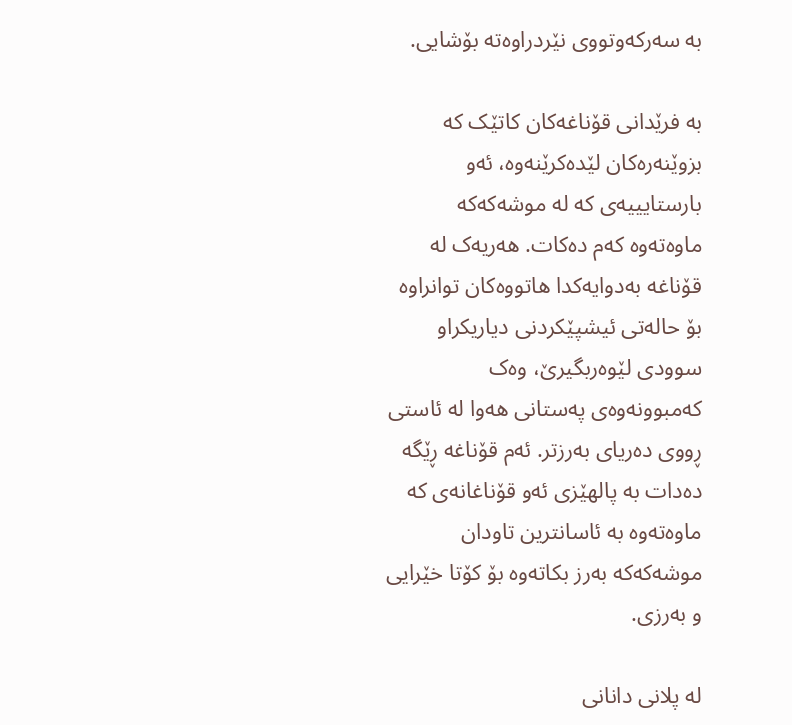بە سەرکەوتووی نێردراوەتە بۆشایی.

بە فرێدانی قۆناغەکان کاتێک کە بزوێنەرەکان لێدەکرێنەوە، ئەو بارستایییەی کە لە موشەکەکە ماوەتەوە کەم دەکات. ھەریەک لە قۆناغە بەدوایەکدا ھاتووەکان توانراوە بۆ حالەتی ئیشپێکردنی دیاریکراو سوودی لێوەربگیرێ، وەک کەمبوونەوەی پەستانی ھەوا لە ئاستی ڕووی دەریای بەرزتر. ئەم قۆناغە ڕێگە دەدات بە پالھێزی ئەو قۆناغانەی کە ماوەتەوە بە ئاسانترین تاودان موشەکەکە بەرز بکاتەوە بۆ کۆتا خێرایی و بەرزی.

لە پلانی دانانی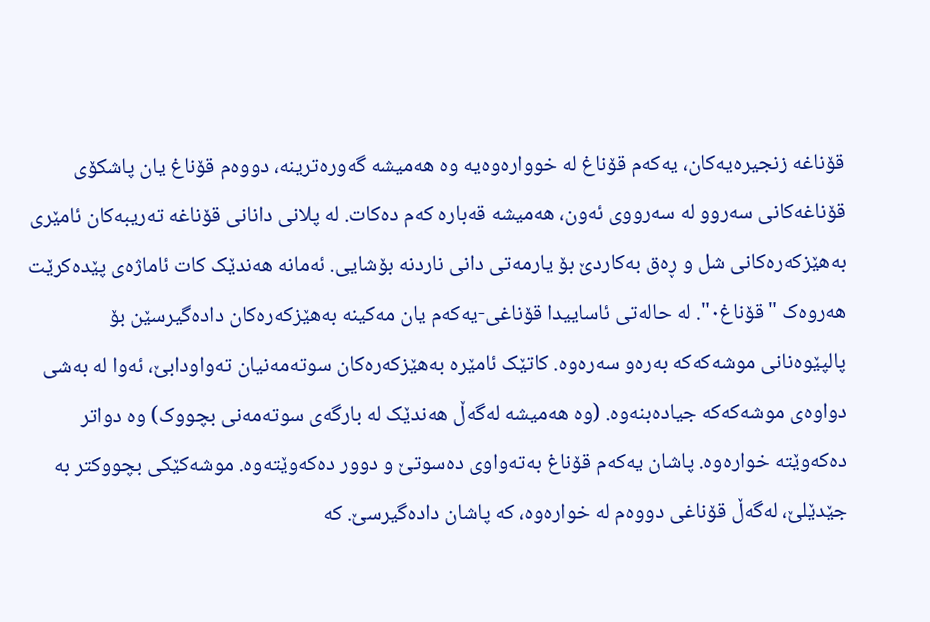قۆناغە زنجیرەیەکان، یەکەم قۆناغ لە خووارەوەیە وە ھەمیشە گەورەترینە، دووەم قۆناغ یان پاشکۆی قۆناغەکانی سەروو لە سەرووی ئەون، ھەمیشە قەبارە کەم دەکات. لە پلانی دانانی قۆناغە تەریبەکان ئامێری بەھێزکەرەکانی شل و ڕەق بەکاردێ بۆ یارمەتی دانی ناردنە بۆشایی. ئەمانە ھەندێک کات ئاماژەی پێدەکرێت ھەروەک "قۆناغ٠". لە حالەتی ئاساییدا قۆناغی-یەکەم یان مەکینە بەھێزکەرەکان دادەگیرسێن بۆ پالپێوەنانی موشەکەکە بەرەو سەرەوە. کاتێک ئامێرە بەھێزکەرەکان سوتەمەنیان تەواودابێ، ئەوا لە بەشی دواوەی موشەکەکە جیادەبنەوە. (وە ھەمیشە لەگەڵ ھەندێک لە بارگەی سوتەمەنی بچووک) وە دواتر دەکەوێتە خوارەوە. پاشان یەکەم قۆناغ بەتەواوی دەسوتێ و دوور دەکەوێتەوە. موشەکێکی بچووکتر بە جێدێلێ، لەگەڵ قۆناغی دووەم لە خوارەوە، کە پاشان دادەگیرسێ. کە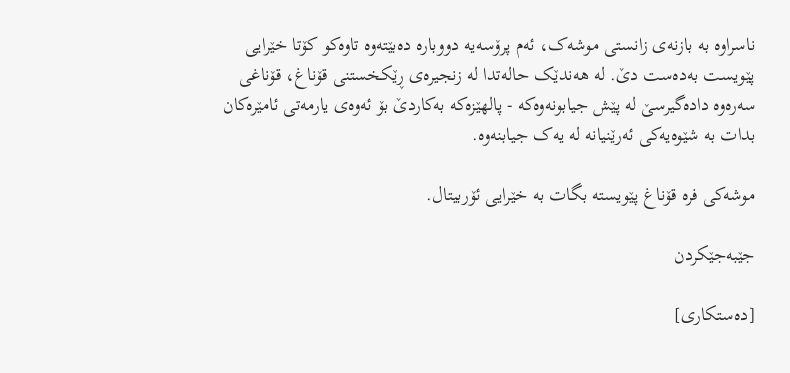ناسراوە بە بازنەی زانستی موشەک، ئەم پرۆسەیە دووبارە دەبێتەوە تاوەکو کۆتا خێرایی پێویست بەدەست دێ. لە ھەندێک حالەتدا لە زنجیرەی ڕێکخستنی قۆناغ، قۆناغی سەرەوە دادەگیرسێ لە پێش جیابونەوەکە - پالھێزەکە بەکاردێ بۆ ئەوەی یارمەتی ئامێرەکان بدات بە شێوەیەکی ئەرێنیانە لە یەک جیابنەوە.

موشەکی فرە قۆناغ پێویستە بگات بە خێرایی ئۆربیتال.

جێبەجێکردن

[دەستکاری]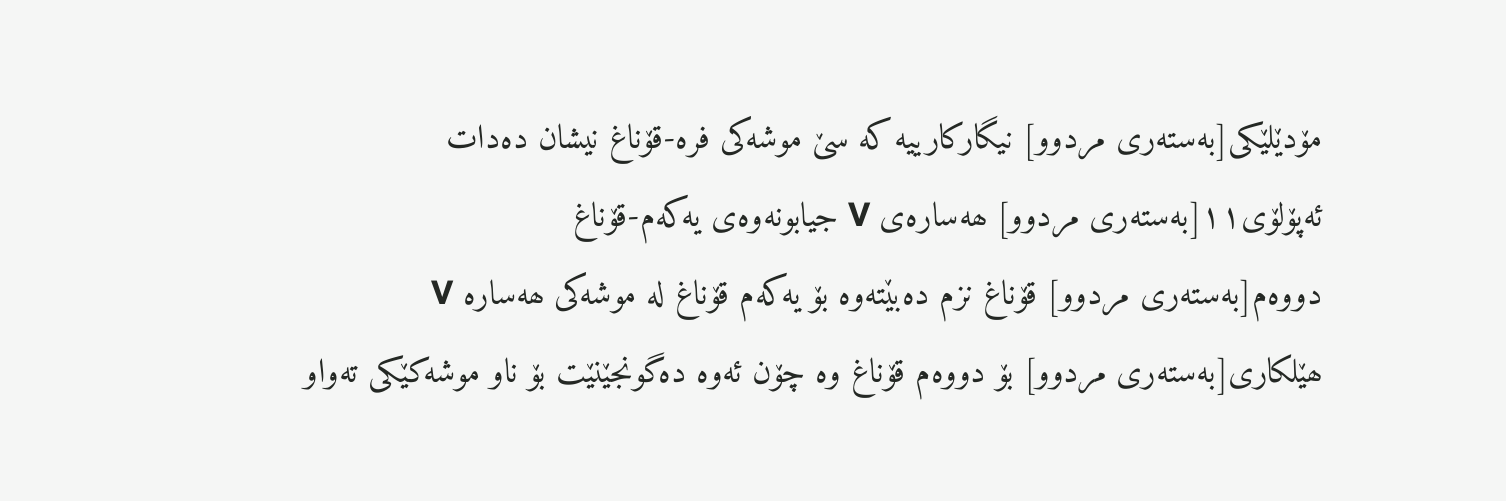مۆدێلێکی[بەستەری مردوو] نیگارکارییە کە سێ موشەکی فرە-قۆناغ نیشان دەدات
ئەپۆلۆی١١[بەستەری مردوو] ھەسارەی V جیابونەوەی یەکەم-قۆناغ
دووەم[بەستەری مردوو] قۆناغ نزم دەبێتەوە بۆ یەکەم قۆناغ لە موشەکی ھەسارە V
ھێلکاری[بەستەری مردوو] بۆ دووەم قۆناغ وە چۆن ئەوە دەگونجێنێت بۆ ناو موشەکێکی تەواو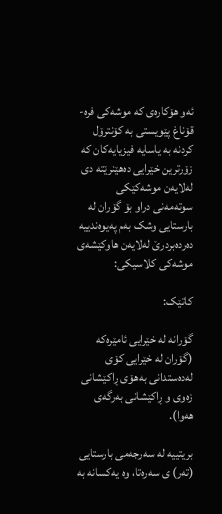ئەو ھۆکارەی کە موشەکی فرە-قۆناغ پێویستی بە کۆنترۆل کردنە بە یاسایە فیزیایەکان کە زۆرترین خێرایی دەھێنرێتە دی لەلایەن موشەکێکی سوتەمەنی دراو بۆ گۆران لە بارستایی وشک بەم پەیوەندییە دەردەبردرێ لەلایەن ھاوکێشەی موشەکی کلاسیکی:

کاتێک:

گۆرانە لە خێرایی ئامێرەکە (گۆران لە خێرایی کۆی لەدەستدانی بەھۆی ڕاکێشانی زەوی و ڕاکێشانی بەرگەی ھەوا).

بریتییە لە سەرجەمی بارستایی (تەر) ی سەرەتا، وە یەکسانە بە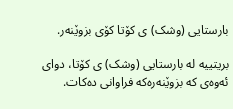بارستایی (وشک) ی کۆتا کۆی بزوێنەر.

بریتییە لە بارستایی (وشک) ی کۆتا، دوای ئەوەی کە بزوێنەرەکە فراوانی دەکات.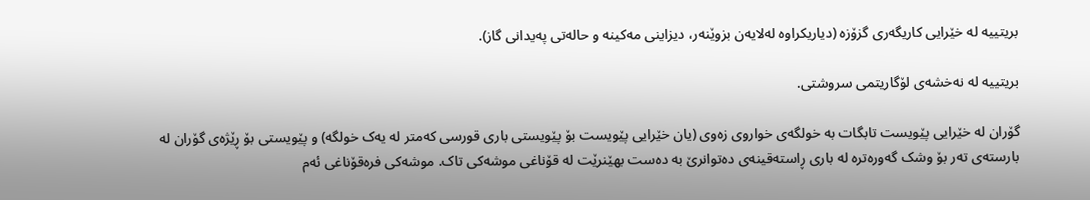بریتییە لە خێرایی کاریگەری گزۆزە (دیاریکراوە لەلایەن بزوێنەر، دیزاینی مەکینە و حالەتی پەیدانی گاز).

بریتییە لە نەخشەی لۆگاریتمی سروشتی.

گۆران لە خێرایی پێویست تابگات بە خولگەی خواروی زەوی (یان خێرایی پێویست بۆ پێویستی باری قورسی کەمتر لە یەک خولگە) و پێویستی بۆ ڕێژەی گۆران لە بارستەی تەر بۆ وشک گەورەترە لە باری ڕاستەقینەی دەتوانرێ بە دەست بھێنرێت لە قۆناغی موشەکی تاک. موشەکی فرەقۆناغی ئەم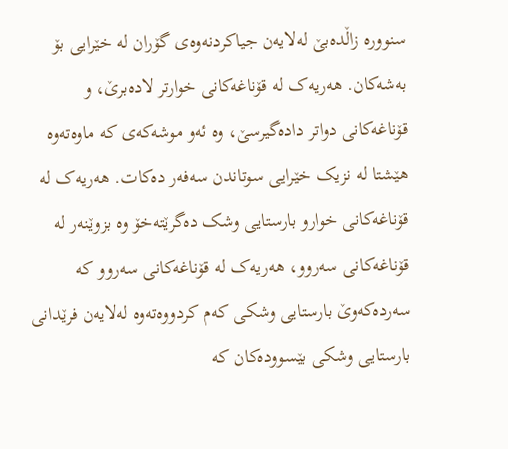سنوورە زاڵدەبێ لەلایەن جیاکردنەوەی گۆران لە خێرایی بۆ بەشەکان. ھەریەک لە قۆناغەکانی خوارتر لادەبرێ، و قۆناغەکانی دواتر دادەگیرسێ، وە ئەو موشەکەی کە ماوەتەوە ھێشتا لە نزیک خێرایی سوتاندن سەفەر دەکات. ھەریەک لە قۆناغەکانی خوارو بارستایی وشک دەگرێتەخۆ وە بزوێنەر لە قۆناغەکانی سەروو، ھەریەک لە قۆناغەکانی سەروو کە سەردەکەوێ بارستایی وشکی کەم کردووەتەوە لەلایەن فرێدانی بارستایی وشکی بێسوودەکان کە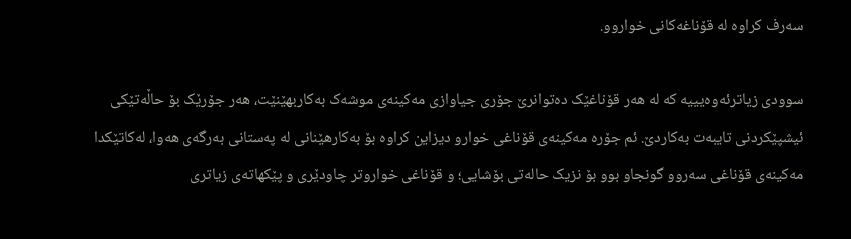سەرف کراوە لە قۆناغەکانی خواروو.

سوودی زیاترئەوەیییە کە لە ھەر قۆناغێک دەتوانرێ جۆری جیاوازی مەکینەی موشەک بەکاربھێنێت، ھەر جۆرێک بۆ حاڵەتێکی ئیشپێکردنی تایبەت بەکاردێ. ئم جۆرە مەکینەی قۆناغی خوارو دیزاین کراوە بۆ بەکارھێنانی لە پەستانی بەرگەی ھەوا، لەکاتێکدا مەکینەی قۆناغی سەروو گونجاو بوو بۆ نزیک حالەتی بۆشایی؛ و قۆناغی خواروتر چاودێری و پێکھاتەی زیاتری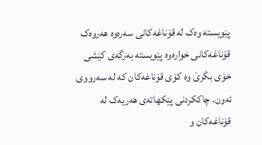پێویستە وەک لە قۆناغەکانی سەرەوە ھەروەک قۆناغەکانی خوارەوە پێویستە بەرگەی کێشی خۆی بگرێ وە کۆی قۆناغەکان کە لە سەرووی ئەون. چاککردنی پێکھاتەی ھەریەک لە قۆناغەکان و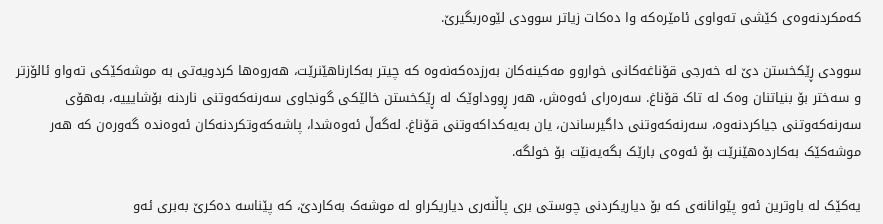کەمکردنەوەی کێشی تەواوی ئامێرەکە وا دەکات زیاتر سوودی لێوەربگیرێ.

سوودی ڕێکخستن دێ لە خەرجی قۆناغەکانی خواروو مەکینەکان بەرزدەکەنەوە کە چیتر بەکارناھێنرێت، ھەروەھا کردویەتی بە موشەکێکی تەواو ئالۆزتر و سەختر بۆ بنیاتنان وەک لە تاک قۆناغ. سەرەرای ئەوەش، ھەر ڕووداوێک لە ڕێکخستن خالێکی گونجاوی سەرنەکەوتنی ناردنە بۆشایییە، بەھۆی سەرنەکەوتنی جیاکردنەوە، سەرنەکەوتنی داگیرساندن، یان بەیەکداکەوتنی قۆناغ. لەگەڵ ئەوەشدا، پاشەکەوتکردنەکان ئەوەندە گەورەن کە ھەر موشەکێک بەکاردەھێنرێت بۆ ئەوەی بارێک بگەیەنێت بۆ خولگە.

یەکێک لە باوترین ئەو پێوانانەی کە بۆ دیاریکردنی چوستی بری پاڵنەری دیاریکراو لە موشەک بەکاردێ، کە پێناسە دەکرێ بەبری ئەو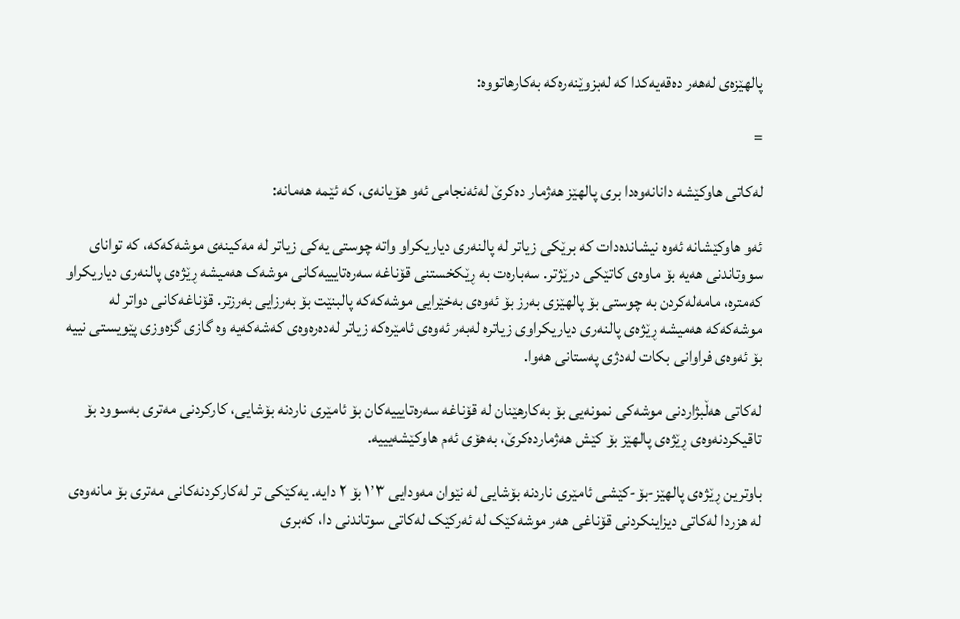پالھێزەی لەھەر دەقەیەکدا کە لەبزوێنەرەکە بەکارھاتووە:

=

لەکاتی ھاوکێشە دانانەوەدا بری پالھێز ھەژمار دەکرێ لەئەنجامی ئەو ھۆیانەی، کە ئێمە ھەمانە:

ئەو ھاوکێشانە ئەوە نیشاندەدات کە برێکی زیاتر لە پالنەری دیاریکراو واتە چوستی یەکی زیاتر لە مەکینەی موشەکەکە، کە توانای سووتاندنی ھەیە بۆ ماوەی کاتێکی درێژتر. سەبارەت بە ڕێکخستنی قۆناغە سەرەتایییەکانی موشەک ھەمیشە ڕێژەی پالنەری دیاریکراو کەمترە، مامەلەکردن بە چوستی بۆ پالھێزی بەرز بۆ ئەوەی بەخێرایی موشەکەکە پالبنێت بۆ بەرزایی بەرزتر. قۆناغەکانی دواتر لە موشەکەکە ھەمیشە ڕێژەی پالنەری دیاریکراوی زیاترە لەبەر ئەوەی ئامێرەکە زیاتر لەدەرەوەی کەشەکەیە وە گازی گزەوزی پێویستی نییە بۆ ئەوەی فراوانی بکات لەدژی پەستانی ھەوا.

لەکاتی ھەڵبژاردنی موشەکی نمونەیی بۆ بەکارھێنان لە قۆناغە سەرەتایییەکان بۆ ئامێری ناردنە بۆشایی، کارکردنی مەتری بەسوود بۆ تاقیکردنەوەی ڕێژەی پالھێز بۆ کێش ھەژماردەکرێ، بەھۆی ئەم ھاوکێشەیییە.

باوترین ڕێژەی پالھێز-بۆ-کێشی ئامێری ناردنە بۆشایی لە نێوان مەودایی ١٬٣ بۆ ٢ دایە. یەکێکی تر لەکارکردنەکانی مەتری بۆ مانەوەی لە ھزردا لەکاتی دیزاینکردنی قۆناغی ھەر موشەکێک لە ئەرکێک لەکاتی سوتاندنی دا، کەبری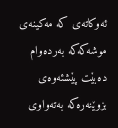ئەوکاتەی کە مەکینەی موشەکەکە بەردەوام دەبێت پێشئەوەی بزوێنەرەکە بەتەواوی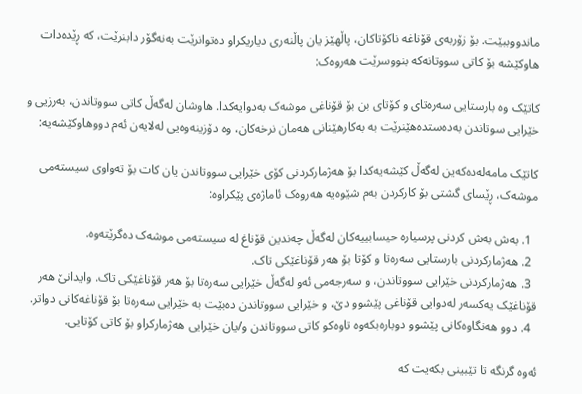ماندووببێت. بۆ زۆربەی قۆناغە ناکۆتاکان، پاڵھێز یان پاڵنەری دیاریکراو دەتوانرێت بەنەگۆر دابنرێت، کە ڕێدەدات ھاوکێشە بۆ کاتی سووتانەکە بنووسرێت ھەروەک:

کاتێک وە بارستایی سەرەتای و کۆتای بن بۆ قۆناغی موشەک بەدوایەکدا. ھاوشان لەگەڵ کاتی سووتاندن، بەرزیی و خێرایی سوتاندن بەدەستدەھێنرێت بە بەکارھێنانی ھەمان نرخەکان، وە دۆزینەوەیی لەلایەن ئەم دووھاوکێشەیە:

کاتێک مامەلەدەکەین لەگەڵ کێشەیەکدا بۆ ھەژمارکردنی کۆی خێرایی سووتاندن یان کات بۆ تەواوی سیستەمی موشەک، ڕێسای گشتی بۆ کارکردن بەم شێوەیە ھەروەک ئاماژەی پێکراوە:

  1. بەش بەش کردنی پرسیارە حیسابییەکان لەگەڵ چەندین قۆناغ لە سیستەمی موشەک دەگرێتەوە.
  2. ھەژمارکردنی بارستایی سەرەتا و کۆتا بۆ ھەر قۆناغێکی تاک.
  3. ھەژمارکردنی خێرایی سووتاندن، و سەرجەمی ئەو لەگەڵ خێرایی سەرەتا بۆ ھەر قۆناغێکی تاک. وایدانێ ھەر قۆناغێک یەکسەر لەدوایی قۆناغی پێشوو دێ، و خێرایی سووتاندن دەبێت بە خێرایی سەرەتا بۆ قۆناغەکانی دواتر.
  4. دوو ھەنگاوەکانی پێشوو دوبارەبکەوە تاوەکو کاتی سووتاندن و/یان خێرایی ھەژمارکراو بۆ کاتی کۆتایی.

ئەوە گرنگە تا تێبینی بکەیت کە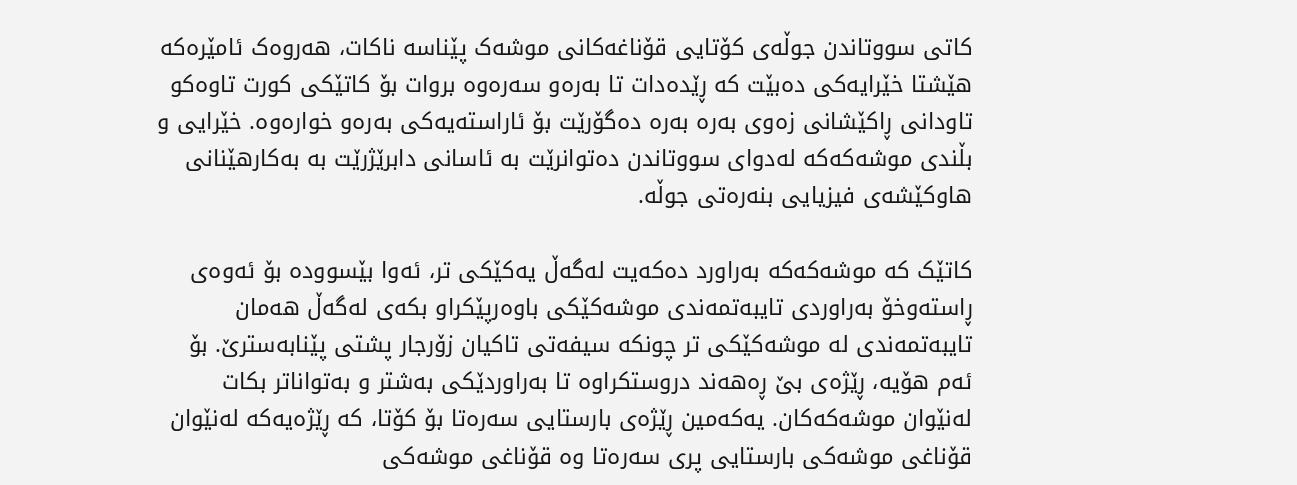کاتی سووتاندن جوڵەی کۆتایی قۆناغەکانی موشەک پێناسە ناکات، ھەروەک ئامێرەکە ھێشتا خێرایەکی دەبێت کە ڕێدەدات تا بەرەو سەرەوە بروات بۆ کاتێکی کورت تاوەکو تاودانی ڕاکێشانی زەوی بەرە بەرە دەگۆرێت بۆ ئاراستەیەکی بەرەو خوارەوە. خێرایی و بڵندی موشەکەکە لەدوای سووتاندن دەتوانرێت بە ئاسانی دابرێژرێت بە بەکارھێنانی ھاوکێشەی فیزیایی بنەرەتی جوڵە.

کاتێک کە موشەکەکە بەراورد دەکەیت لەگەڵ یەکێکی تر، ئەوا بێسوودە بۆ ئەوەی ڕاستەوخۆ بەراوردی تایبەتمەندی موشەکێکی باوەرپێکراو بکەی لەگەڵ ھەمان تایبەتمەندی لە موشەکێکی تر چونکە سیفەتی تاکیان زۆرجار پشتی پێنابەسترێ. بۆ ئەم ھۆیە، ڕێژەی بێ ڕەھەند دروستکراوە تا بەراوردێکی بەشتر و بەتواناتر بکات لەنێوان موشەکەکان. یەکەمین ڕێژەی بارستایی سەرەتا بۆ کۆتا، کە ڕێژەیەکە لەنێوان قۆناغی موشەکی بارستایی پری سەرەتا وە قۆناغی موشەکی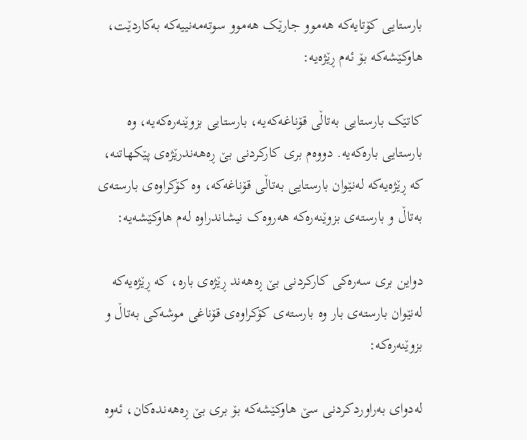بارستایی کۆتایەکە ھەموو جارێک ھەموو سوتەمەنییەکە بەکاردێت، ھاوکێشەکە بۆ ئەم ڕێژەیە:

کاتێک بارستایی بەتاڵی قۆناغەکەیە، بارستایی بزوێنەرەکەیە، وە بارستایی بارەکەیە. دووەم بری کارکردنی بێ ڕەھەندرێژەی پێکھاتنە، کە ڕێژەیەکە لەنێوان بارستایی بەتاڵی قۆناغەکە، وە کۆکراوەی بارستەی بەتاڵ و بارستەی بزوێنەرەکە ھەروەک نیشاندراوە لەم ھاوکێشەیە:

دواین بری سەرەکی کارکردنی بێ ڕەھەند ڕێژەی بارە، کە ڕێژەیەکە لەنێوان بارستەی بار وە بارستەی کۆکراوەی قۆناغی موشەکی بەتاڵ و بزوێنەرەکە:

لەدوای بەراوردکردنی سێ ھاوکێشەکە بۆ بری بێ ڕەھەندەکان، ئەوە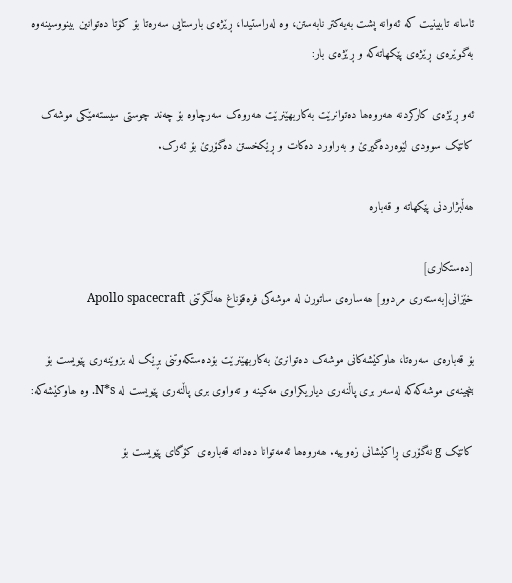ئاسانە تاببینیت کە ئەوانە پشت بەیەکتر نابەستن، وە لەراستیدا، ڕێژەی بارستایی سەرەتا بۆ کۆتا دەتوانین بینووسینەوە بەگوێرەی ڕێژەی پێکھاتەکە و ڕێژەی بار:

ئەو ڕێژەی کارکردنە ھەروەھا دەتوانرێت بەکاربھێنرێت ھەروەک سەرچاوە بۆ چەند چوستی سیستەمێکی موشەک کاتێک سوودی لێوەردەگیرێ و بەراورد دەکات و ڕێکخستن دەگۆرێ بۆ ئەرک.

ھەڵبژاردنی پێکھاتە و قەبارە

[دەستکاری]
خێزانی[بەستەری مردوو] ھەسارەی ساتورن لە موشەکی فرەقۆناغ ھەڵگرتنی Apollo spacecraft

بۆ قەبارەی سەرەتا، ھاوکێشەکانی موشەک دەتوانرێ بەکاربھێنرێت بۆدەستکەوتنی بڕێک لە بزوێنەری پێویست بۆ بنچینەی موشەکەکە لەسەر بری پاڵنەری دیاریکراوی مەکینە و تەواوی بری پاڵنەری پێویست لە N*s. وە ھاوکێشەکە:

کاتێک g نەگۆری ڕاکێشانی زەوییە. ھەروەھا ئەمەتوانا دەداتە قەبارەی کۆگای پێویست بۆ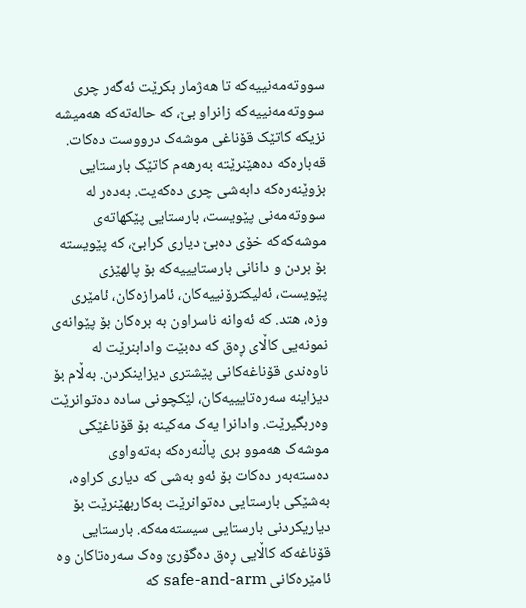سووتەمەنییەکە تا ھەژمار بکرێت ئەگەر چری سووتەمەنییەکە زانراو بێ، کە حالەتەکە ھەمیشە نزیکە کاتێک قۆناغی موشەک درووست دەکات. قەبارەکە دەھێنرێتە بەرھەم کاتێک بارستایی بزوێنەرەکە دابەشی چری دەکەیت. بەدەر لە سووتەمەنی پێویست، بارستایی پێکھاتەی موشەکەکە خۆی دەبێ دیاری کرابێ، کە پێویستە بۆ بردن و دانانی بارستایییەکە بۆ پالھێزی پێویست، ئەلیکترۆنییەکان، ئامرازەکان، ئامێری وزە، ھتد. کە ئەوانە ناسراون بە برەکان بۆ پێوانەی نمونەیی کاڵای ڕەق کە دەبێت وادابنرێت لە ناوەندی قۆناغەکانی پێشتری دیزاینکردن. بەڵام بۆ دیزاینە سەرەتایییەکان، لێکچونی سادە دەتوانرێت وەربگیرێت. وادانرا یەک مەکینە بۆ قۆناغێکی موشەک ھەموو بری پاڵنەرەکە بەتەواوی دەستەبەر دەکات بۆ ئەو بەشی کە دیاری کراوە، بەشێکی بارستایی دەتوانرێت بەکاربھێنرێت بۆ دیاریکردنی بارستایی سیستەمەکە. بارستایی قۆناغەکە کاڵایی ڕەق دەگۆرێ وەک سەرەتاکان وە ئامێرەکانی safe-and-arm کە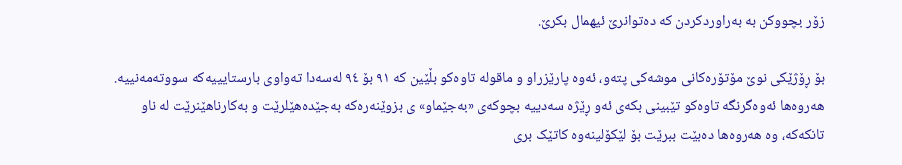زۆر بچووکن بە بەراوردکردن کە دەتوانرێ ئیھمال بکرێ.

بۆ ڕۆژێکی نوێ مۆتۆرەکانی موشەکی پتەو، ئەوە پارێزراو و ماقولە تاوەکو بڵێین کە ٩١ بۆ ٩٤ لەسەدا تەواوی بارستایییەکە سووتەمەنییە. ھەروەھا ئەوەگرنگە تاوەکو تێبینی بکەی ئەو ڕێژە سەدییە بچوکەی «بەجێماو» ی بزوێنەرەکە بەجێدەھێلرێت و بەکارناھێنرێت لە ناو تانکەکە، وە ھەروەھا دەبێت ببرێت بۆ لێکۆلینەوە کاتێک بری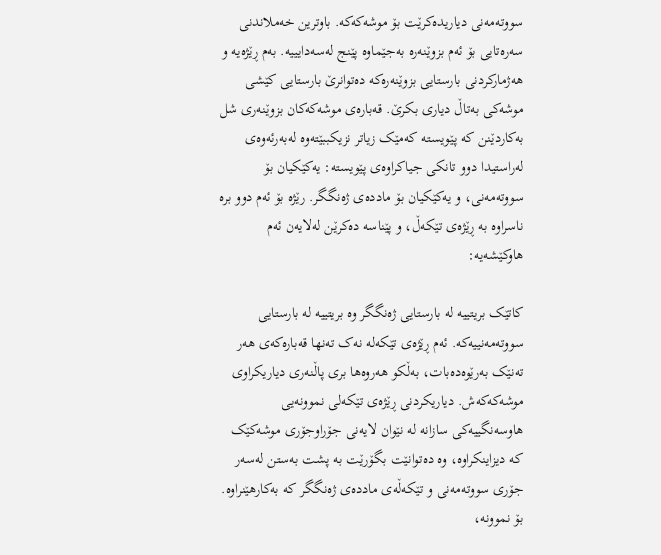سووتەمەنی دیاریدەکرێت بۆ موشەکەکە. باوترین خەملاندنی سەرەتایی بۆ ئەم بزوێنەرە بەجێماوە پێنج لەسەدایییە. بەم ڕێژەیە و ھەژمارکردنی بارستایی بزوێنەرەکە دەتوانرێ بارستایی کێشی موشەکی بەتاڵ دیاری بکرێ. قەبارەی موشەکەکان بزوێنەری شل بەکاردێنن کە پێویستە کەمێک زیاتر نزیکببێتەوە لەبەرئەوەی لەراستیدا دوو تانکی جیاکراوەی پێویستە: یەکێکیان بۆ سووتەمەنی، و یەکێکیان بۆ ماددەی ژەنگگر. رێژە بۆ ئەم دوو برە ناسراوە بە ڕێژەی تێکەڵ، و پێناسە دەکرێن لەلایەن ئەم ھاوکێشەیە:

کاتێک بریتییە لە بارستایی ژەنگگر وە بریتییە لە بارستایی سووتەمەنییەکە. ئەم ڕێژەی تێکەلە نەک تەنھا قەبارەکەی ھەر تەنێک بەرێوەدەبات، بەڵکو ھەروەھا بری پاڵنەری دیاریکراوی موشەکەکەش. دیاریکردنی ڕێژەی تێکەلی نموونەیی ھاوسەنگییەکی سازانە لە نێوان لایەنی جۆراوجۆری موشەکێک کە دیزاینکراوە، وە دەتوانێت بگۆرێت بە پشت بەستن لەسەر جۆری سووتەمەنی و تێکەڵەی ماددەی ژەنگگر کە بەکارھێنراوە. بۆ نموونە،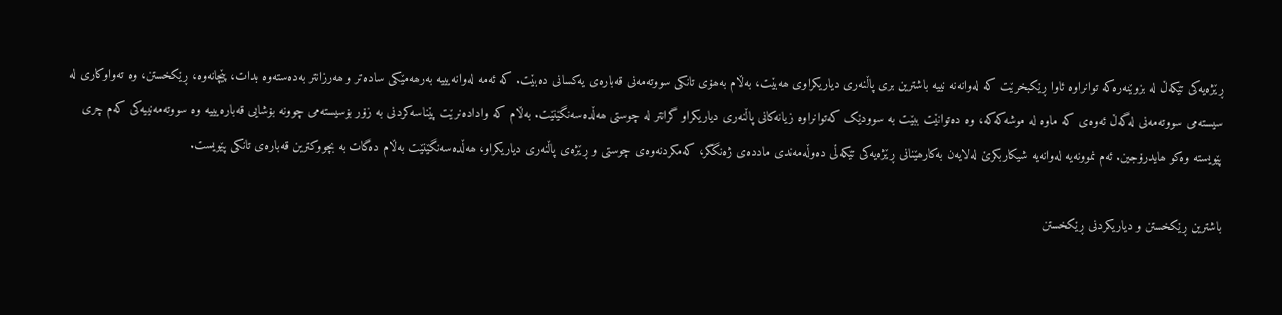ڕێژەیەکی تێکەڵ لە بزوێنەرەکە توانراوە ئاوا ڕێکبخرێت کە لەوانەنە نییە باشترین بری پاڵنەری دیاریکراوی ھەبێت، بەڵام بەھۆی تانکی سووتەمەنی قەبارەی یەکسانی دەبێت. کە ئەمە لەوانەیییە بەرھەمێکی سادەتر و ھەرزانتر بەدەستەوە بدات، پێچانەوە، ڕێکخستن، وە تەواوکاری لە سیستەمی سووتەمەنی لەگەڵ ئەوەی کە ماوە لە موشەکەکە، وە دەتوانێت ببێت بە سوودێک کەتوانراوە زیانەکانی پاڵنەری دیاریکراو گرانتر لە چوستی ھەڵدەسەنگێنێت. بەڵام کە وادادەنرێت پێناسەکردنی بە زۆر بۆسیستەمی چوونە بۆشایی قەبارەیییە وە سووتەمەنییەکی کەم چری پێویستە وەکو ھایدرۆجین. ئەم نموونەیە لەوانەیە شیکاربکرێ لەلایەن بەکارھێنانی ڕێژەیەکی تێکەڵی دەوڵەمەندی ماددەی ژەنگگر، کەمکردنەوەی چوستی و ڕێژەی پاڵنەری دیاریکراو، ھەڵدەسەنگێنێت بەڵام دەگات بە بچووکترین قەبارەی تانکی پێویست.

باشترین ڕێکخستن و دیاریکردنی ڕێکخستن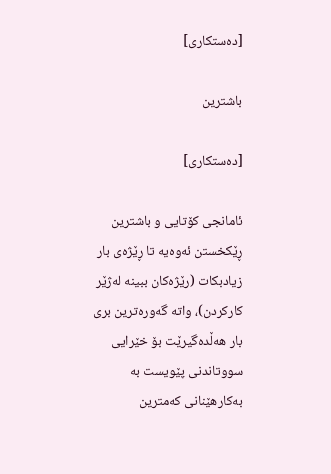[دەستکاری]

باشترین

[دەستکاری]

ئامانجی کۆتایی و باشترین ڕێکخستن ئەوەیە تا ڕێژەی بار زیادبکات (رێژەکان ببینە لەژێر کارکردن)، واتە گەورەترین بری بار ھەڵدەگیرێت بۆ خێرایی سووتاندنی پێویست بە بەکارھێنانی کەمترین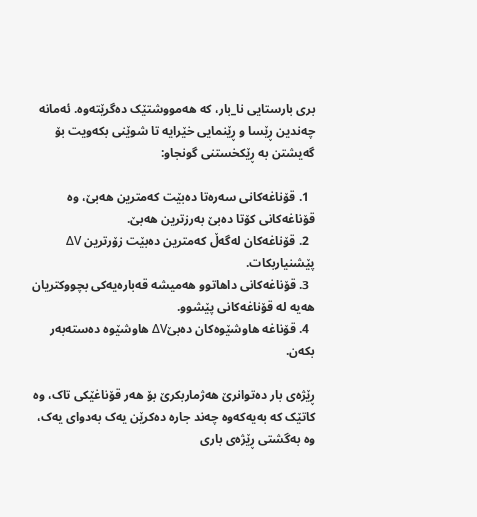بری بارستایی نا_بار، کە ھەمووشتێک دەگرێتەوە. ئەمانە چەندین ڕێسا و ڕێنمایی خێرایە تا شوێنی بکەویت بۆ گەیشتن بە ڕێکخستنی گونجاو:

  1. قۆناغەکانی سەرەتا دەبێت کەمترین ھەبێ، وە قۆناغەکانی کۆتا دەبێ بەرزترین ھەبێ.
  2. قۆناغەکان لەگەڵ کەمترین دەبێت زۆرترین ΔV پێشنیاربکات.
  3. قۆناغەکانی داھاتوو ھەمیشە قەبارەیەکی بچووکتریان ھەیە لە قۆناغەکانی پێشوو.
  4. قۆناغە ھاوشێوەکان دەبێΔV ھاوشێوە دەستەبەر بکەن.

ڕێژەی بار دەتوانرێ ھەژماربکرێ بۆ ھەر قۆناغێکی تاک، وە کاتێک کە بەیەکەوە چەند جارە دەکرێن یەک بەدوای یەک، وە بەگشتی ڕێژەی باری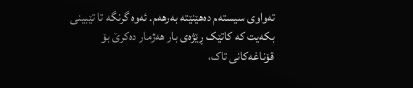تەواوی سیستەم دەھێنێتە بەرھەم. ئەوە گرنگە تا تێبینی بکەیت کە کاتێک ڕێژەی بار ھەژمار دەکرێ بۆ قۆناغەکانی تاک،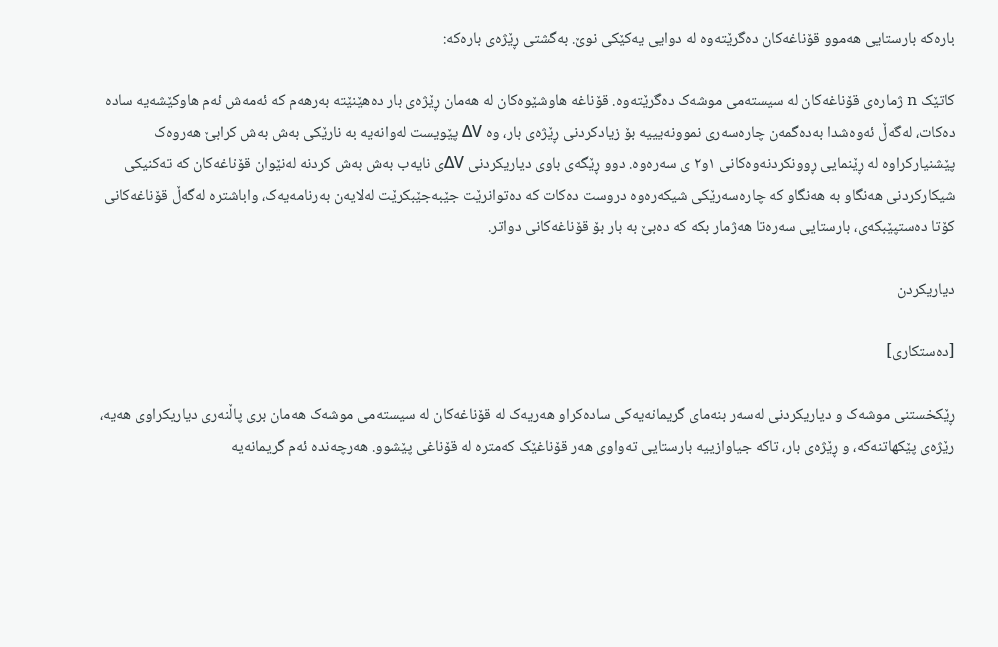بارەکە بارستایی ھەموو قۆناغەکان دەگرێتەوە لە دوایی یەکێکی نوێ. بەگشتی ڕێژەی بارەکە:

کاتێک n ژمارەی قۆناغەکان لە سیستەمی موشەک دەگرێتەوە. قۆناغە ھاوشێوەکان لە ھەمان ڕێژەی بار دەھێنێتە بەرھەم کە ئەمەش ئەم ھاوکێشەیە سادە دەکات، لەگەڵ ئەوەشدا بەدەگمەن چارەسەری نموونەیییە بۆ زیادکردنی ڕێژەی بار، وە ΔV پێویست لەوانەیە بە نارێکی بەش بەش کرابێ ھەروەک پێشنیارکراوە لە ڕێنمایی ڕوونکردنەوەکانی ١و٢ ی سەرەوە. دوو ڕێگەی باوی دیاریکردنی ΔVی نایەب بەش بەش کردنە لەنێوان قۆناغەکان کە تەکنیکی شیکارکردنی ھەنگاو بە ھەنگاو کە چارەسەرێکی شیکەرەوە دروست دەکات کە دەتوانرێت جێبەجێبکرێت لەلایەن بەرنامەیەک، واباشترە لەگەڵ قۆناغەکانی کۆتا دەستپێبکەی، بارستایی سەرەتا ھەژمار بکە کە دەبێ بە بار بۆ قۆناغەکانی دواتر.

دیاریکردن

[دەستکاری]

ڕێکخستنی موشەک و دیاریکردنی لەسەر بنەمای گریمانەیەکی سادەکراو ھەریەک لە قۆناغەکان لە سیستەمی موشەک ھەمان بری پاڵنەری دیاریکراوی ھەیە، رێژەی پێکھاتنەکە، و ڕێژەی بار، تاکە جیاوازییە بارستایی تەواوی ھەر قۆناغێک کەمترە لە قۆناغی پێشوو. ھەرچەندە ئەم گریمانەیە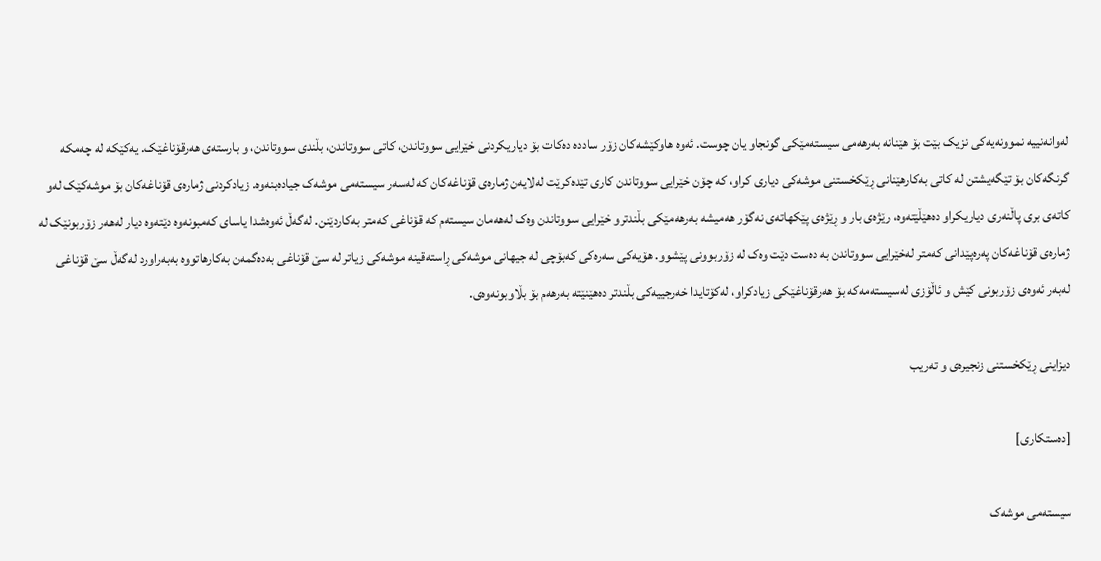لەوانەنییە نموونەیەکی نزیک بێت بۆ ھێنانە بەرھەمی سیستەمێکی گونجاو یان چوست. ئەوە ھاوکێشەکان زۆر ساددە دەکات بۆ دیاریکردنی خێرایی سووتاندن، کاتی سووتاندن، بڵندی سووتاندن، و بارستەی ھەرقۆناغێک. یەکێکە لە چەمکە گرنگەکان بۆ تێگەیشتن لە کاتی بەکارھێنانی ڕێکخستنی موشەکی دیاری کراو، کە چۆن خێرایی سووتاندن کاری تێدەکرێت لەلایەن ژمارەی قۆناغەکان کە لەسەر سیستەمی موشەک جیادەبنەوە. زیادکردنی ژمارەی قۆناغەکان بۆ موشەکێک لەو کاتەی بری پاڵنەری دیاریکراو دەھێڵێتەوە، رێژەی بار و ڕێژەی پێکھاتەی نەگۆر ھەمیشە بەرھەمێکی بڵندترو خێرایی سووتاندن وەک لەھەمان سیستەم کە قۆناغی کەمتر بەکاردێنن. لەگەڵ ئەوەشدا یاسای کەمبونەوە دێتەوە دیار لەھەر زۆربونێک لە ژمارەی قۆناغەکان پەرەپێدانی کەمتر لەخێرایی سووتاندن بە دەست دێت وەک لە زۆربوونی پێشوو. ھۆیەکی سەرەکی کەبۆچی لە جیھانی موشەکی ڕاستەقینە موشەکی زیاتر لە سێ قۆناغی بەدەگمەن بەکارھاتووە بەبەراورد لەگەڵ سێ قۆناغی لەبەر ئەوەی زۆربونی کێش و ئاڵۆزی لەسیستەمەکە بۆ ھەرقۆناغێکی زیادکراو، لەکۆتایدا خەرجییەکی بڵندتر دەھێنێتە بەرھەم بۆ بڵاوبونەوەی.

دیزاینی ڕێکخستنی زنجیرەی و تەریب

[دەستکاری]

سیستەمی موشەک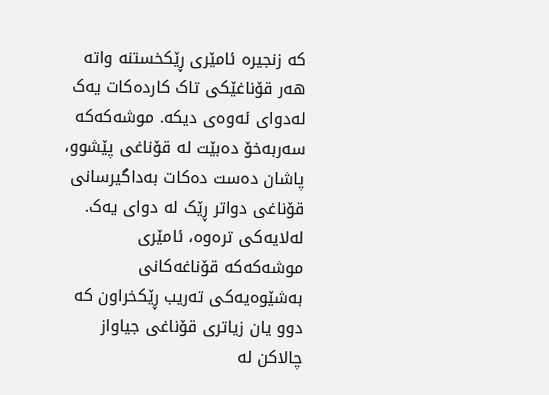کە زنجیرە ئامێری ڕێکخستنە واتە ھەر قۆناغێکی تاک کاردەکات یەک لەدوای ئەوەی دیکە. موشەکەکە سەربەخۆ دەبێت لە قۆناغی پێشوو، پاشان دەست دەکات بەداگیرسانی قۆناغی دواتر ڕێک لە دوای یەک. لەلایەکی ترەوە، ئامێری موشەکەکە قۆناغەکانی بەشێوەیەکی تەریب ڕێکخراون کە دوو یان زیاتری قۆناغی جیاواز چالاکن لە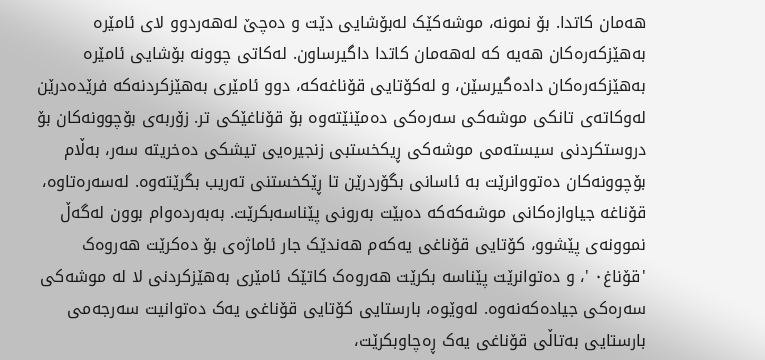ھەمان کاتدا. بۆ نمونە، موشەکێک لەبۆشایی دێت و دەچێ لەھەردوو لای ئامێرە بەھێزکەرەکان ھەیە کە لەھەمان کاتدا داگیرساون. لەکاتی چوونە بۆشایی ئامێرە بەھێزکەرەکان دادەگیرسێن، و لەکۆتایی قۆناغەکە، دوو ئامێری بەھێزکردنەکە فرێدەدرێن لەوکاتەی تانکی موشەکی سەرەکی دەمێنێتەوە بۆ قۆناغێکی تر. زۆربەی بۆچوونەکان بۆ دروستکردنی سیستەمی موشەکی ڕیکخستبی زنجیرەیی تیشکی دەخریتە سەر، بەڵام بۆچوونەکان دەتووانرێت بە ئاسانی بگۆردرێن تا ڕێکخستنی تەریب بگرێتەوە. لەسەرەتاوە، قۆناغە جیاوازەکانی موشەکەکە دەبێت بەرونی پێناسەبکرێت. بەبەردەوام بوون لەگەڵ نموونەی پێشوو، کۆتایی قۆناغی یەکەم ھەندێک جار ئاماژەی بۆ دەکرێت ھەروەک 'قۆناغ٠ '، و دەتوانرێت پێناسە بکرێت ھەروەک کاتێک ئامێری بەھێزکردنی لا لە موشەکی سەرەکی جیادەکەنەوە. لەوێوە، بارستایی کۆتایی قۆناغی یەک دەتوانیت سەرجەمی بارستایی بەتاڵی قۆناغی یەک ڕەچاوبکرێت،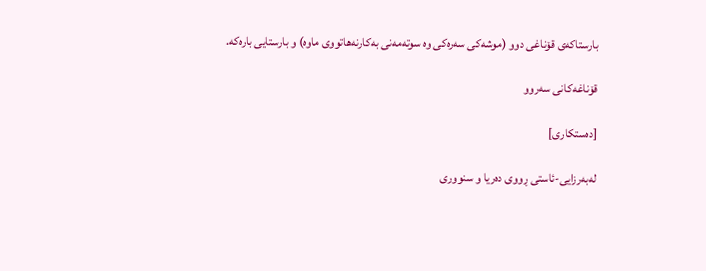بارستاکەی قۆناغی دوو (موشەکی سەرەکی وە سوتەمەنی بەکارنەھاتووی ماوە) و بارستایی بارەکە.

قۆناغەکانی سەروو

[دەستکاری]

لەبەرزایی-ئاستی ڕووی دەریا و سنووری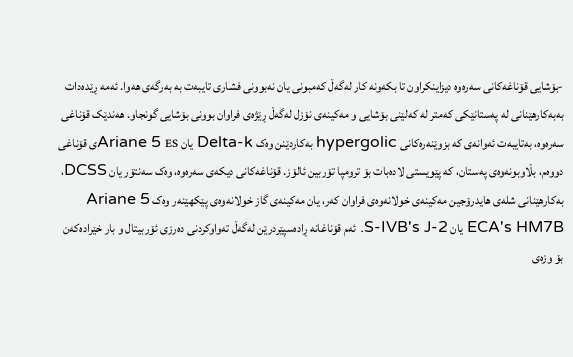-بۆشایی قۆناغەکانی سەرەوە دیزاینکراون تا بکەونە کار لەگەڵ کەمبونی یان نەبوونی فشاری تایبەت بە بەرگەی ھەوا. ئەمە ڕێدەدات بەبەکارھێنانی لە پەستانێکی کەمتر لە کەلێنی بۆشایی و مەکینەی نۆزل لەگەڵ ڕێژەی فراوان بوونی بۆشایی گونجاو. ھەندێک قۆناغی سەرەوە، بەتایبەت ئەوانەی کە بزوێنەرەکانی hypergolic بەکاردێنن وەک Delta-k یان Ariane 5 ESی قۆناغی دووەم، بڵاوبونەوەی پەستان، کە پێویستی لادەبات بۆ ترومپا تۆربین ئالۆز. قۆناغەکانی دیکەی سەرەوە، وەک سەنتۆر یان DCSS، بەکارھێنانی شلەی ھایدرۆجین مەکینەی خولانەوەی فراوان کەر، یان مەکینەی گاز خولانەوەی پێکھێنەر وەک Ariane 5 ECA's HM7B یان S-IVB's J-2. ئەم قۆناغانە ڕادەسپێردرێن لەگەڵ تەواوکردنی دەرزی ئۆربیتال و بار خێرادەکەن بۆ وزەی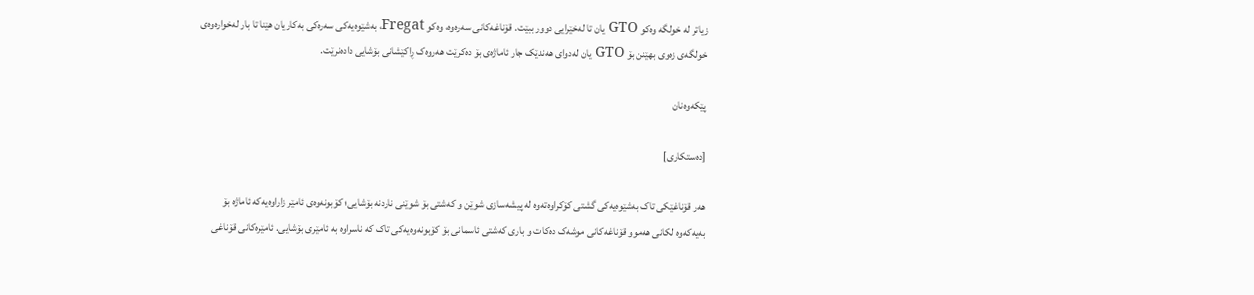زیاتر لە خولگە وەکو GTO یان تا لەخێرایی دوور ببێت. قۆناغەکانی سەرەوە، وەکو Fregat، بەشێوەیەکی سەرەکی بەکاریان ھێنا تا بار لەخوارەوەی خولگەی زەوی بھێنن بۆ GTO یان لەدوای ھەندێک جار ئاماژەی بۆ دەکرێت ھەروەک ڕاکێشانی بۆشایی دادەنرێت.

پێکەوەنان

[دەستکاری]

ھەر قۆناغێکی تاک بەشێوەیەکی گشتی کۆکراوەتەوە لە پیشەسازی شوێن و کەشتی بۆ شوێنی ناردنە بۆشایی؛ کۆبونەوەی ئامێر زاراوەیەکە ئاماژە بۆ بەیەکەوە لکانی ھەموو قۆناغەکانی موشەک دەکات و باری کەشتی ئاسمانی بۆ کۆبونەوەیەکی تاک کە ناسراوە بە ئامێری بۆشایی. ئامێرەکانی قۆناغی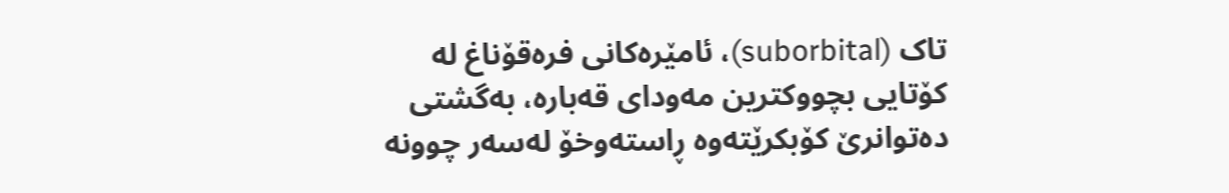تاک (suborbital)، ئامێرەکانی فرەقۆناغ لە کۆتایی بچووکترین مەودای قەبارە، بەگشتی دەتوانرێ کۆبکرێتەوە ڕاستەوخۆ لەسەر چوونە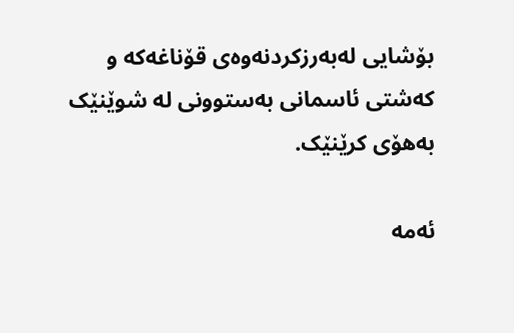بۆشایی لەبەرزکردنەوەی قۆناغەکە و کەشتی ئاسمانی بەستوونی لە شوێنێک بەھۆی کرێنێک.

ئەمە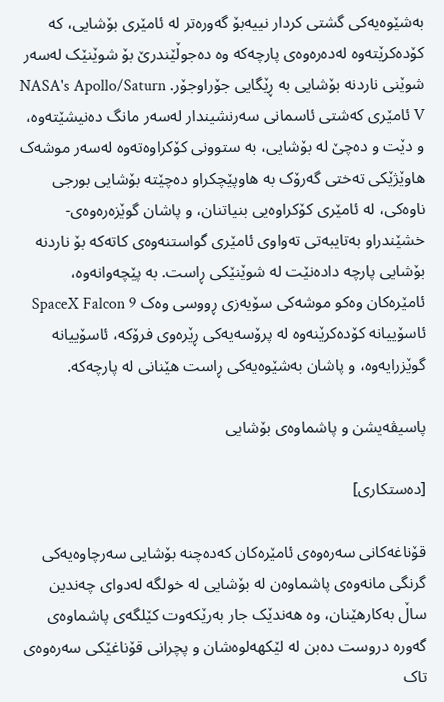بەشێوەیەکی گشتی کردار نییەبۆ گەورەتر لە ئامێری بۆشایی، کە کۆدەکرێتەوە لەدەرەوەی پارچەکە وە دەجوڵێندرێ بۆ شوێنێک لەسەر شوێنی ناردنە بۆشایی بە ڕێگایی جۆراوجۆر. NASA's Apollo/Saturn V ئامێری کەشتی ئاسمانی سەرنشیندار لەسەر مانگ دەنیشێتەوە، و دێت و دەچێ لە بۆشایی، بە ستوونی کۆکراوەتەوە لەسەر موشەک ھاوێژێکی تەختی گەرۆک بە ھاوپێچکراو دەچێتە بۆشایی بورجی ناوەکی، لە ئامێری کۆکراوەیی بنیاتنان، و پاشان گوێزەرەوەی-خشێندراو بەتایبەتی تەواوی ئامێری گواستنەوەی کاتەکە بۆ ناردنە بۆشایی پارچە دادەنێت لە شوێنێکی ڕاست. بە پێچەوانەوە، ئامێرەکان وەکو موشەکی سۆیەزی ڕووسی وەک SpaceX Falcon 9 ئاسۆییانە کۆدەکرێنەوە لە پرۆسەیەکی ڕێرەوی فرۆکە، ئاسۆییانە گوێزرایەوە، و پاشان بەشێوەیەکی ڕاست ھێنانی لە پارچەکە.

پاسیڤەیشن و پاشماوەی بۆشایی

[دەستکاری]

قۆناغەکانی سەرەوەی ئامێرەکان کەدەچنە بۆشایی سەرچاوەیەکی گرنگی مانەوەی پاشماوەن لە بۆشایی لە خولگە لەدوای چەندین ساڵ بەکارھێنان، وە ھەندێک جار بەرێکەوت کێلگەی پاشماوەی گەورە دروست دەبن لە لێکھەلوەشان و پچرانی قۆناغێکی سەرەوەی تاک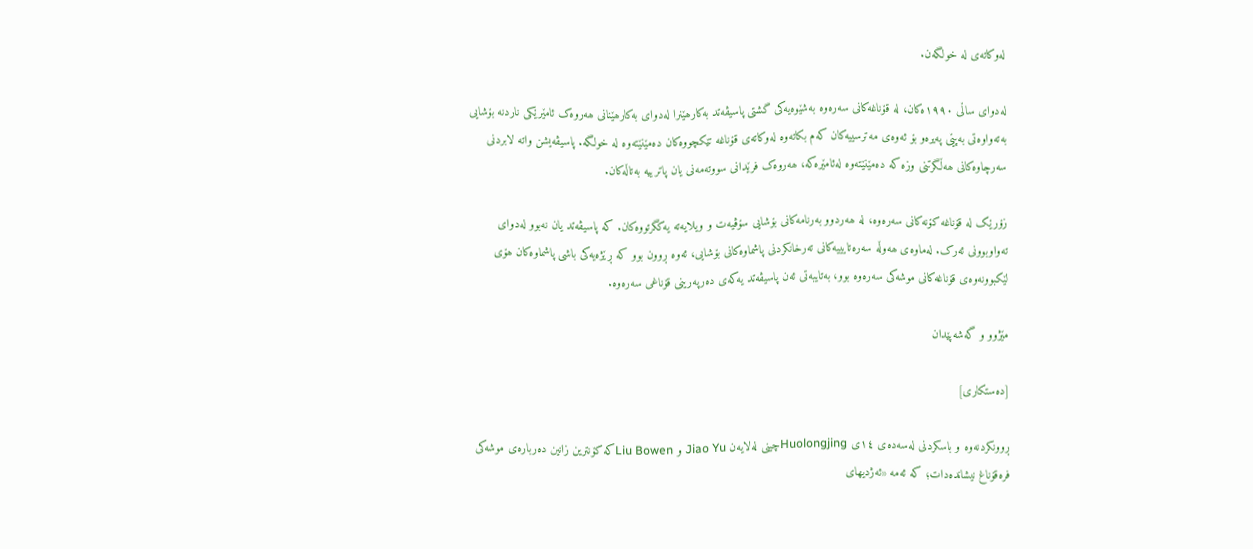لەوکاتەی لە خولگەن.

لەدوای ساڵی ١٩٩٠ەکان، لە قۆناغەکانی سەرەوە بەشێوەیەکی گشتی پاسیڤەتد بەکارھێنرا لەدوای بەکارھێنانی ھەروەک ئامێرێکی ناردنە بۆشایی بەتەواوەتی بەپێی پەیرەو بۆ ئەوەی مەترسییەکان کەم بکاتەوە لەوکاتەی قۆناغە تێکچووەکان دەمێنێتەوە لە خولگە. پاسیڤەیشن واتە لابردنی سەرچاوەکانی ھەڵگرتنی وزە کە دەمێنێتەوە لەئامێرەکە، ھەروەک فرێدانی سووتەمەنی یان پاترییە بەتاڵەکان.

زۆرێک لە قۆناغە کۆنەکانی سەرەوە، لە ھەردوو بەرنامەکانی بۆشایی سۆڤیەت و ویلایەتە یەکگرتووەکان. کە پاسیڤەتد یان نەبوو لەدوای تەواوبوونی ئەرک. لەماوەی ھەوڵە سەرەتایییەکانی تەرخانکردنی پاشماوەکانی بۆشایی، ئەوە ڕوون بوو کە ڕێژەیەکی باشی پاشماوەکان ھۆی لێکبوونەوەی قۆناغەکانی موشەکی سەرەوە بوو، بەتایبەتی ئەن پاسیڤەتد یەکەی دەرپەرینی قۆناغی سەرەوە.

مێژوو و گەشەپێدان

[دەستکاری]

ڕوونکردنەوە و باسکردنی لەسەدەی ١٤ی Huolongjingچینی لەلایەن Jiao Yu و Liu Bowenکە کۆنترین زانین دەربارەی موشەکی فرەقۆناغ نیشاندەدات؛ کە ئەمە «ئەژدیھای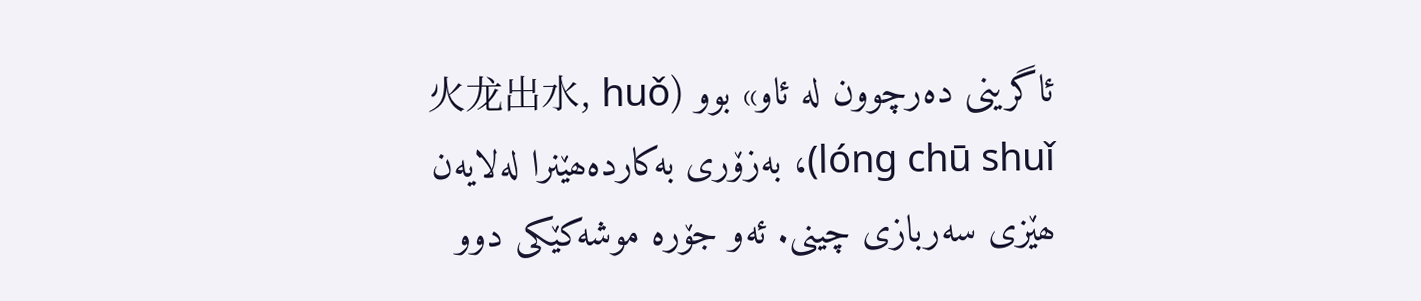ئاگرینی دەرچوون لە ئاو» بوو (火龙出水, huǒ lóng chū shuǐ)، بەزۆری بەکاردەھێنرا لەلایەن ھێزی سەربازی چینی. ئەو جۆرە موشەکێکی دوو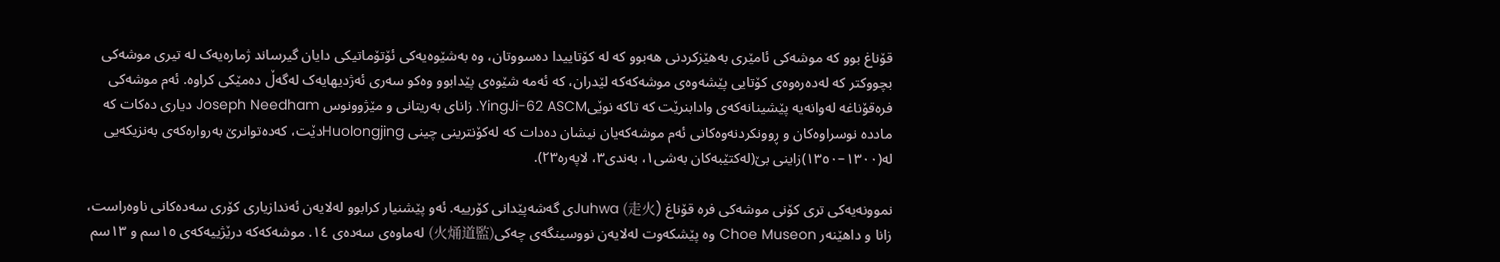قۆناغ بوو کە موشەکی ئامێری بەھێزکردنی ھەبوو کە لە کۆتاییدا دەسووتان، وە بەشێوەیەکی ئۆتۆماتیکی دایان گیرساند ژمارەیەک لە تیری موشەکی بچووکتر کە لەدەرەوەی کۆتایی پێشەوەی موشەکەکە لێدران، کە ئەمە شێوەی پێدابوو وەکو سەری ئەژدیھایەک لەگەڵ دەمێکی کراوە. ئەم موشەکی فرەقۆناغە لەوانەیە پێشینانەکەی وادابنرێت کە تاکە نوێیYingJi-62 ASCM. زانای بەریتانی و مێژوونوس Joseph Needham دیاری دەکات کە ماددە نوسراوەکان و ڕوونکردنەوەکانی ئەم موشەکەیان نیشان دەدات کە لەکۆنترینی چینی Huolongjingدێت، کەدەتوانرێ بەروارەکەی بەنزیکەیی لە(١٣٠٠–١٣٥٠)زاینی بێ(لەکتێبەکان بەشی١، بەندی٣، لاپەرە٢٣).

نموونەیەکی تری کۆنی موشەکی فرە قۆناغ (Juhwa (走火ی گەشەپێدانی کۆرییە. ئەو پێشنیار کرابوو لەلایەن ئەندازیاری کۆری سەدەکانی ناوەراست، زانا و داھێنەر Choe Museon وە پێشکەوت لەلایەن نووسینگەی چەکی(火㷁道監) لەماوەی سەدەی ١٤. موشەکەکە درێژییەکەی ١٥سم و ١٣سم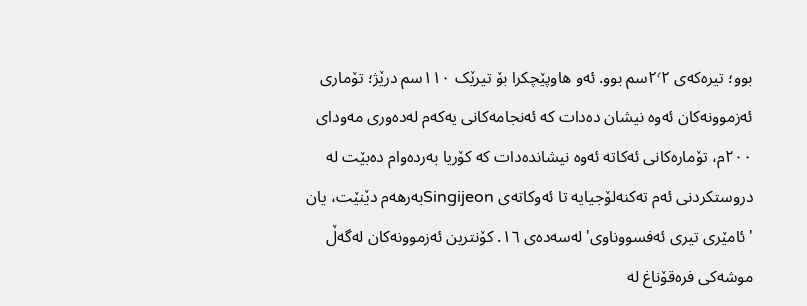بوو؛ تیرەکەی ٢٬٢سم بوو. ئەو ھاوپێچکرا بۆ تیرێک ١١٠سم درێژ؛ تۆماری ئەزموونەکان ئەوە نیشان دەدات کە ئەنجامەکانی یەکەم لەدەوری مەودای ٢٠٠م، تۆمارەکانی ئەکاتە ئەوە نیشاندەدات کە کۆریا بەردەوام دەبێت لە دروستکردنی ئەم تەکنەلۆجیایە تا ئەوکاتەی Singijeonبەرھەم دێنێت، یان 'ئامێری تیری ئەفسووناوی'لەسەدەی ١٦. کۆنترین ئەزموونەکان لەگەڵ موشەکی فرەقۆناغ لە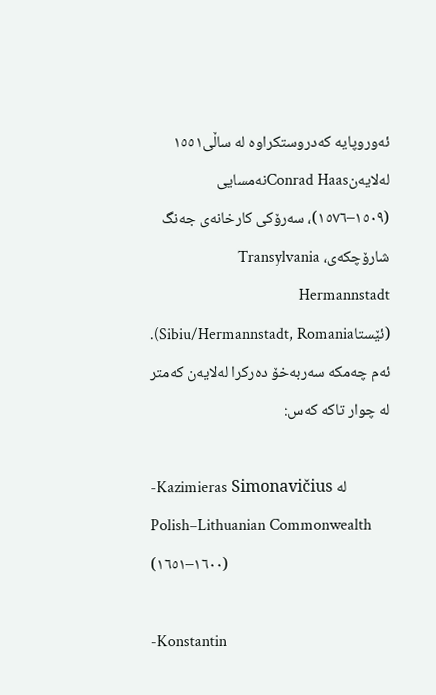ئەوروپایە کەدروستکراوە لە ساڵی١٥٥١ لەلایەنConrad Haasنەمسایی (١٥٠٩–١٥٧٦)، سەرۆکی کارخانەی جەنگ شارۆچکەی، Transylvania Hermannstadt (ئێستاSibiu/Hermannstadt, Romania). ئەم چەمکە سەربەخۆ دەرکرا لەلایەن کەمتر لە چوار تاکە کەس:

-Kazimieras Simonavičius لە Polish–Lithuanian Commonwealth (١٦٠٠–١٦٥١)

-Konstantin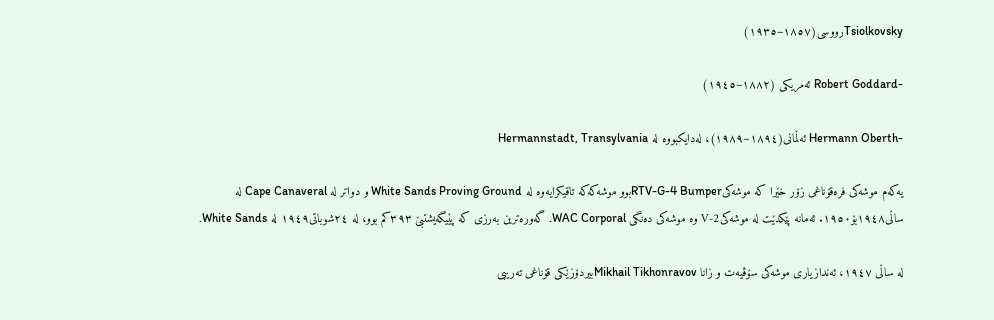Tsiolkovskyرووسی(١٨٥٧–١٩٣٥)

-Robert Goddard ئەمریکی (١٨٨٢–١٩٤٥)

-Hermann Oberth ئەڵمانی(١٨٩٤–١٩٨٩)، لەدایکبووە لە Hermannstadt, Transylvania

یەکەم موشەکی فرەقۆناغی زۆر خێرا کە موشەکیRTV-G-4 Bumperبوو موشەکەکە تاقیکرایەوە لە White Sands Proving Ground و دواتر لە Cape Canaveral لە ساڵی١٩٤٨بۆ١٩٥٠. ئەمانە پێکدێت لە موشەکیV-2 وە موشەکی دەنگی WAC Corporal. گەورەترین بەرزی کە پێیگەیشتبێ ٣٩٣کم بوو، لە ٢٤شوباتی١٩٤٩ لە White Sands.

لە ساڵی ١٩٤٧، ئەندازیاری موشەکی سۆڤیەت و زانا Mikhail Tikhonravovبیردۆزێکی قۆناغی تەریبی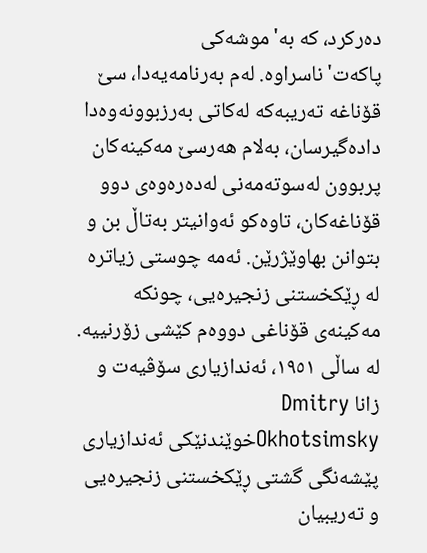دەرکرد، کە بە'موشەکی پاکەت'ناسراوە. لەم بەرنامەیەدا، سێ قۆناغە تەریبەکە لەکاتی بەرزبوونەوەدا دادەگیرسان، بەلام ھەرسێ مەکینەکان پربوون لەسوتەمەنی لەدەرەوەی دوو قۆناغەکان، تاوەکو ئەوانیتر بەتاڵ بن و بتوانن بھاوێژرێن. ئەمە چوستی زیاترە لە ڕێکخستنی زنجیرەیی، چونکە مەکینەی قۆناغی دووەم کێشی زۆرنییە. لە ساڵی ١٩٥١، ئەندازیاری سۆڤیەت و زانا Dmitry Okhotsimskyخوێندنێکی ئەندازیاری پێشەنگی گشتی ڕێکخستنی زنجیرەیی و تەریبیان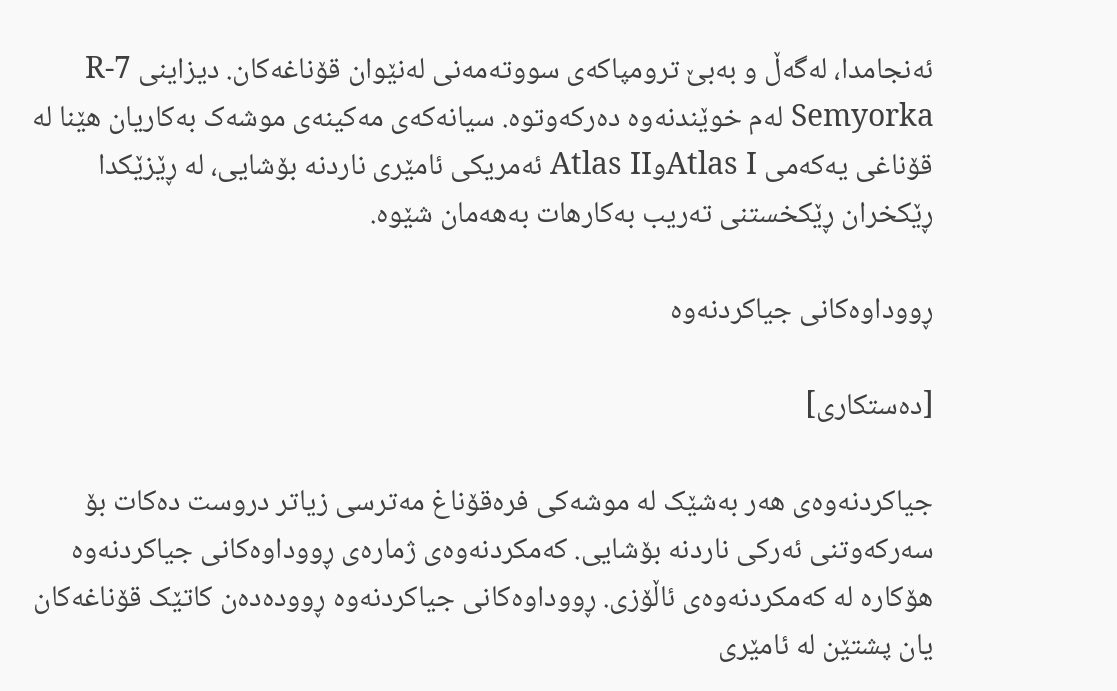ئەنجامدا، لەگەڵ و بەبێ ترومپاکەی سووتەمەنی لەنێوان قۆناغەکان. دیزاینی R-7 Semyorka لەم خوێندنەوە دەرکەوتوە. سیانەکەی مەکینەی موشەک بەکاریان ھێنا لە قۆناغی یەکەمی Atlas IوAtlas II ئەمریکی ئامێری ناردنە بۆشایی، لە ڕێزێکدا ڕێکخران ڕێکخستنی تەریب بەکارھات بەھەمان شێوە.

ڕووداوەکانی جیاکردنەوە

[دەستکاری]

جیاکردنەوەی ھەر بەشێک لە موشەکی فرەقۆناغ مەترسی زیاتر دروست دەکات بۆ سەرکەوتنی ئەرکی ناردنە بۆشایی. کەمکردنەوەی ژمارەی ڕووداوەکانی جیاکردنەوە ھۆکارە لە کەمکردنەوەی ئاڵۆزی. ڕووداوەکانی جیاکردنەوە ڕوودەدەن کاتێک قۆناغەکان یان پشتێن لە ئامێری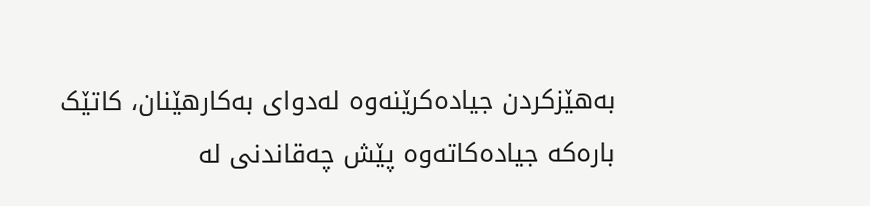بەھێزکردن جیادەکرێنەوە لەدوای بەکارھێنان، کاتێک بارەکە جیادەکاتەوە پێش چەقاندنی لە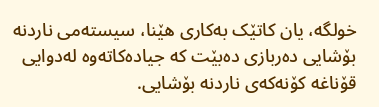خولگە، یان کاتێک بەکاری ھێنا، سیستەمی ناردنە بۆشایی دەربازی دەبێت کە جیادەکاتەوە لەدوایی قۆناغە کۆنەکەی ناردنە بۆشایی.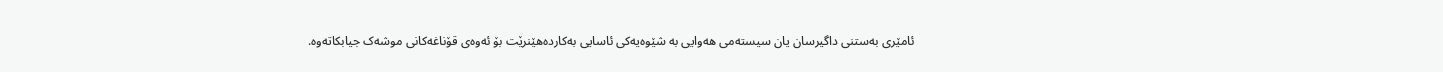ئامێری بەستنی داگیرسان یان سیستەمی ھەوایی بە شێوەیەکی ئاسایی بەکاردەھێنرێت بۆ ئەوەی قۆناغەکانی موشەک جیابکاتەوە.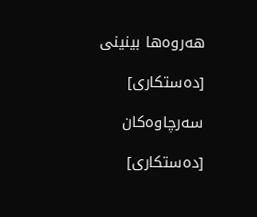ھەروەھا بینینی

[دەستکاری]

سەرچاوەکان

[دەستکاری]